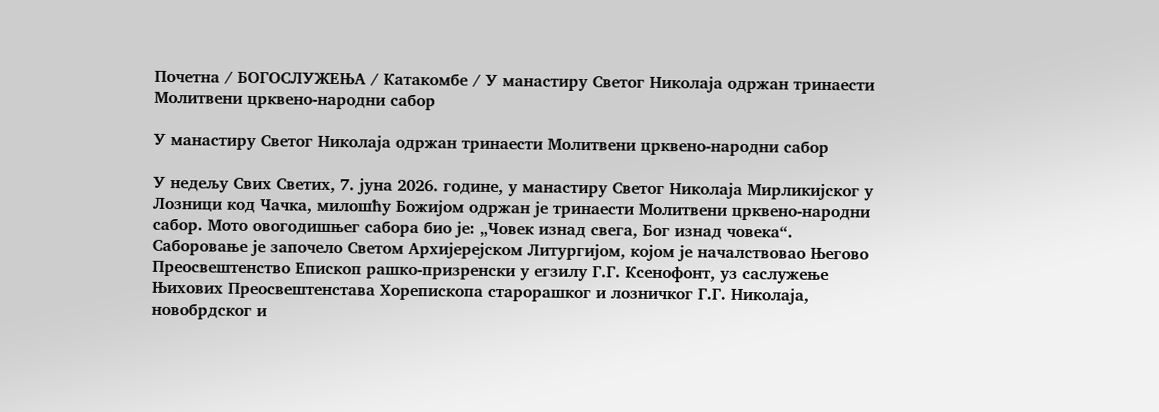Почетна / БОГОСЛУЖЕЊА / Катакомбе / У манастиру Светог Николаја одржан тринаести Молитвени црквено-народни сабор

У манастиру Светог Николаја одржан тринаести Молитвени црквено-народни сабор

У недељу Свих Светих, 7. јуна 2026. године, у манастиру Светог Николаја Мирликијског у Лозници код Чачка, милошћу Божијом одржан је тринаести Молитвени црквено-народни сабор. Мото овогодишњег сабора био је: „Човек изнад свега, Бог изнад човека“. Саборовање је започело Светом Архијерејском Литургијом, којом је началствовао Његово Преосвештенство Епископ рашко-призренски у егзилу Г.Г. Ксенофонт, уз саслужење Њихових Преосвештенстава Хорепископа старорашког и лозничког Г.Г. Николаја, новобрдског и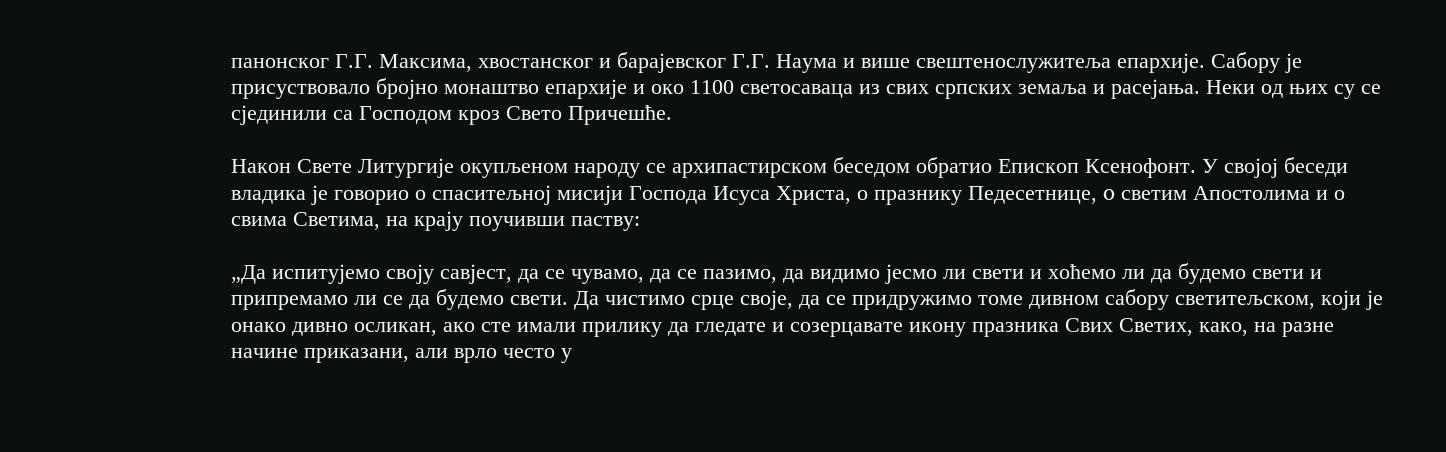панонског Г.Г. Максима, хвостанског и барајевског Г.Г. Наума и више свештенослужитеља епархије. Сабору је присуствовало бројно монаштво епархије и око 1100 светосаваца из свих српских земаља и расејања. Неки од њих су се сјединили са Господом кроз Свето Причешће.

Након Свете Литургије окупљеном народу се архипастирском беседом обратио Епископ Ксенофонт. У својој беседи владика је говорио о спаситељној мисији Господа Исуса Христа, о празнику Педесетнице, o светим Апостолима и о свима Светима, на крају поучивши паству:

„Да испитујемо своју савјест, да се чувамо, да се пазимо, да видимо јесмо ли свети и хоћемо ли да будемо свети и припремамо ли се да будемо свети. Да чистимо срце своје, да се придружимо томе дивном сабору светитељском, који је онако дивно осликан, ако сте имали прилику да гледате и созерцавате икону празника Свих Светих, како, на разне начине приказани, али врло често у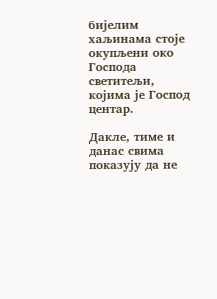бијелим хаљинама стоје окупљени око Господа светитељи, којима је Господ центар.

Дакле, тиме и данас свима показују да не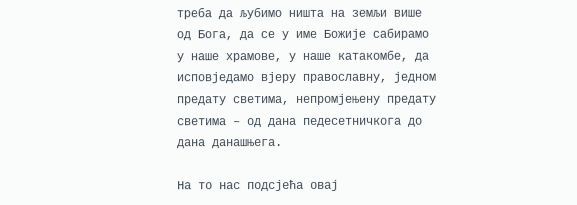треба да љубимо ништа на земљи више од Бога, да се у име Божије сабирамо у наше храмове, у наше катакомбе, да исповједамо вјеру православну, једном предату светима, непромјењену предату светима – од дана педесетничкога до дана данашњега.

На то нас подсјећа овај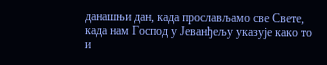данашњи дан, када прослављамо све Свете, када нам Господ у Јеванђељу указује како то и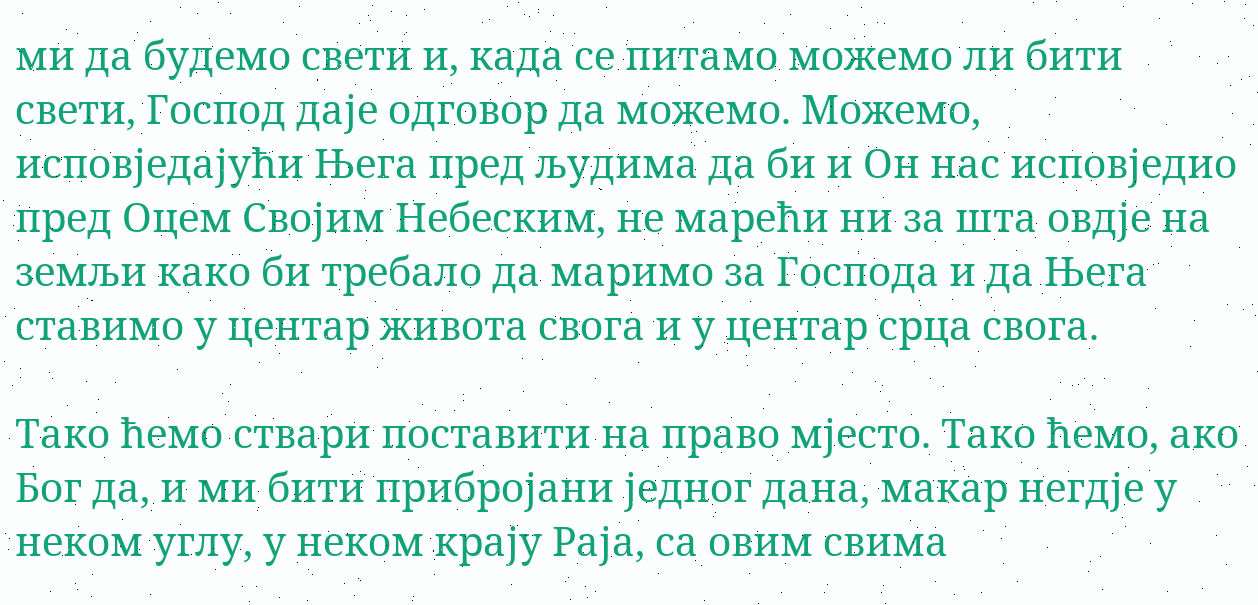ми да будемо свети и, када се питамо можемо ли бити свети, Господ даје одговор да можемо. Можемо, исповједајући Њега пред људима да би и Он нас исповједио пред Оцем Својим Небеским, не марећи ни за шта овдје на земљи како би требало да маримо за Господа и да Њега ставимо у центар живота свога и у центар срца свога.

Тако ћемо ствари поставити на право мјесто. Тако ћемо, ако Бог да, и ми бити прибројани једног дана, макар негдје у неком углу, у неком крају Раја, са овим свима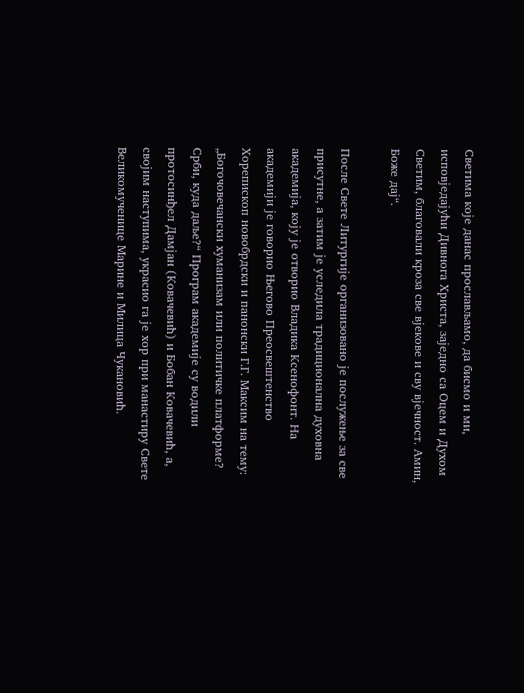Светима које данас прослављамо, да бисмо и ми, исповједајући Дивнога Христа, заједно са Оцем и Духом Светим, благовали кроза све вјекове и сву вјечност. Амин, Боже дај“.

После Свете Литургије организовано је послужење за све присутне, а затим је уследила традиционална духовна академија, коју је отворио Владика Ксенофонт. На академији је говорио Његово Преосвештенство Хорепископ новобрдски и панонски Г.Г. Максим на тему: „Богочовечански хуманизам или политичке платформе? Срби, куда даље?“ Програм академије су водили протосинђел Дамјан (Ковачевић) и Бобан Ковачевић, а, својим наступима, украсио га је хор при манастиру Свете Великомученице Марине и Милица Чукановић.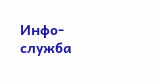Инфо-служба